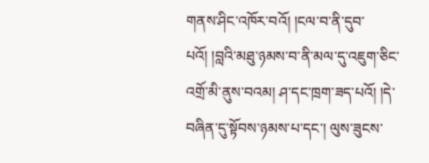གནས་ཤིང་འཁོར་བའོ། །ངལ་བ་ནི་དུབ་པའོ། །བླའི་མཐུ་ཉམས་བ་ནི་མལ་དུ་འཇུག་ཅིང་འགྲོ་མི་ནུས་བའམ། ཤ་དང་ཁྲག་ཟད་པའོ། །དེ་བཞིན་དུ་སྟོབས་ཉམས་པ་དང་། ལུས་ཟུངས་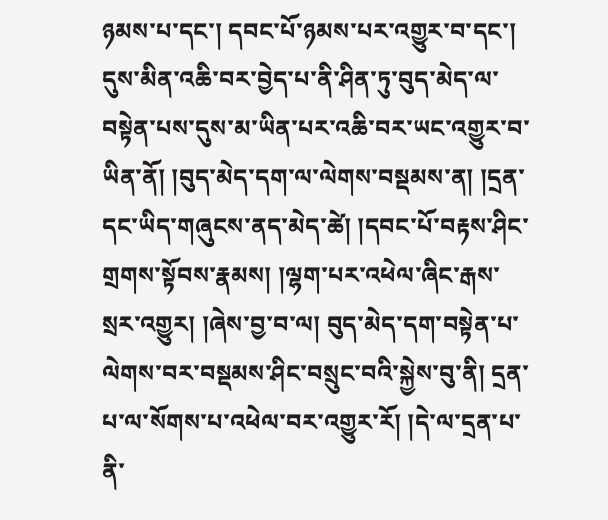ཉམས་པ་དང་། དབང་པོ་ཉམས་པར་འགྱུར་བ་དང་། དུས་མིན་འཆི་བར་བྱེད་པ་ནི་ཤིན་ཏུ་བུད་མེད་ལ་བསྟེན་པས་དུས་མ་ཡིན་པར་འཆི་བར་ཡང་འགྱུར་བ་ཡིན་ནོ། །བུད་མེད་དག་ལ་ལེགས་བསྡམས་ན། །དྲན་དང་ཡིད་གཞུངས་ནད་མེད་ཚེ། །དབང་པོ་བརྟས་ཤིང་གྲགས་སྟོབས་རྣམས། །ལྷག་པར་འཕེལ་ཞིང་རྒས་སྲར་འགྱུར། །ཞེས་བྱ་བ་ལ། བུད་མེད་དག་བསྟེན་པ་ལེགས་བར་བསྡམས་ཤིང་བསྲུང་བའི་སྐྱེས་བུ་ནི། དྲན་པ་ལ་སོགས་པ་འཕེལ་བར་འགྱུར་རོ། །དེ་ལ་དྲན་པ་ནི་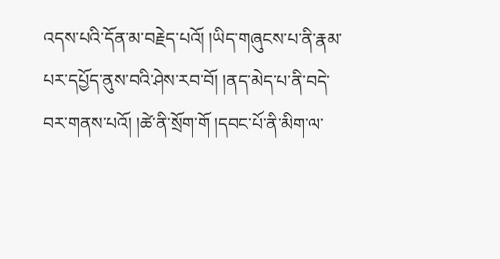འདས་པའི་དོན་མ་བརྗེད་པའོ། །ཡིད་གཞུངས་པ་ནི་རྣམ་པར་དཔྱོད་ནུས་བའི་ཤེས་རབ་བོ། །ནད་མེད་པ་ནི་བདེ་བར་གནས་པའོ། །ཚེ་ནི་སྲོག་གོ །དབང་པོ་ནི་མིག་ལ་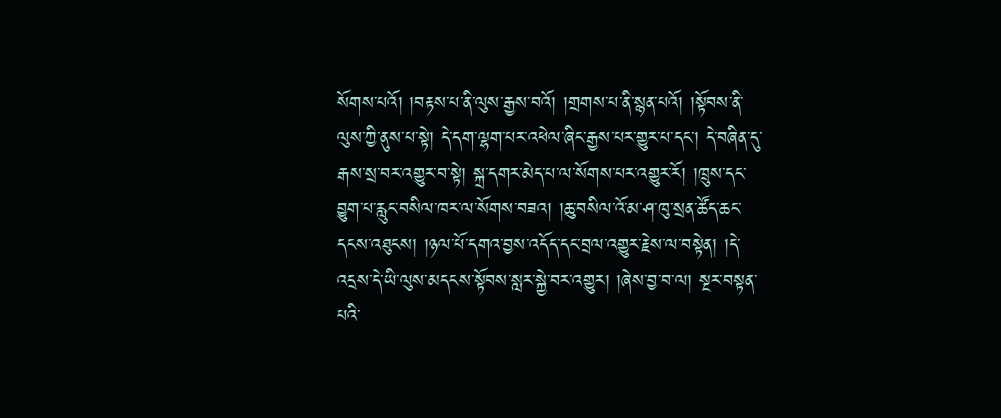སོགས་པའོ། །བརྟས་པ་ནི་ལུས་རྒྱས་བའོ། །གྲགས་པ་ནི་སྙན་པའོ། །སྟོབས་ནི་ལུས་ཀྱི་ནུས་པ་སྟེ། དེ་དག་ལྷག་པར་འཕེལ་ཞིང་རྒྱས་པར་གྱུར་པ་དང་། དེ་བཞིན་དུ་རྒས་སྲ་བར་འགྱུར་བ་སྟེ། སྐྲ་དགར་མེད་པ་ལ་སོགས་པར་འགྱུར་རོ། །ཁྲུས་དང་བྱུག་པ་རླུང་བསིལ་ཁར་ལ་སོགས་བཟའ། །ཆུ་བསིལ་འོ་མ་ཤ་ཁུ་སྲན་ཚོད་ཆང་དངས་འཐུངས། །ཉལ་པོ་དགའ་བྱས་འདོད་དང་བྲལ་འགྱུར་རྗེས་ལ་བསྟེན། །དེ་འདྲས་དེ་ཡི་ལུས་མདངས་སྟོབས་སླར་སྐྱེ་བར་འགྱུར། །ཞེས་བྱ་བ་ལ། སྔར་བསྟན་པའི་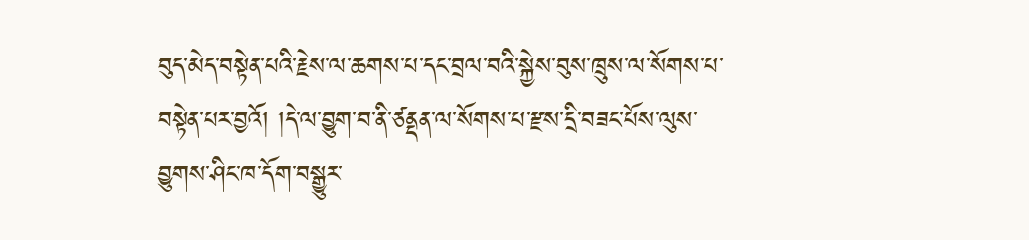བུད་མེད་བསྟེན་པའི་རྗེས་ལ་ཆགས་པ་དང་བྲལ་བའི་སྐྱེས་བུས་ཁྲུས་ལ་སོགས་པ་བསྟེན་པར་བྱའོ། །དེ་ལ་བྱུག་བ་ནི་ཙནྡན་ལ་སོགས་པ་རྫས་དྲི་བཟང་པོས་ལུས་བྱུགས་ཤིང་ཁ་དོག་བསྒྱུར་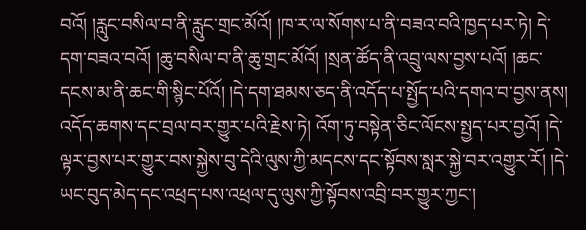བའོ། །རླུང་བསིལ་བ་ནི་རླུང་གྲང་མོའོ། །ཁ་ར་ལ་སོགས་པ་ནི་བཟའ་བའི་ཁྱད་པར་ཏེ། དེ་དག་བཟའ་བའོ། །ཆུ་བསིལ་བ་ནི་ཆུ་གྲང་མོའོ། །སྲན་ཚོད་ནི་འབྲུ་ལས་བྱས་པའོ། །ཆང་དངས་མ་ནི་ཆང་གི་སྙིང་པོའོ། །དེ་དག་ཐམས་ཅད་ནི་འདོད་པ་སྤྱོད་པའི་དགའ་བ་བྱས་ནས། འདོད་ཆགས་དང་བྲལ་བར་གྱུར་པའི་རྗེས་ཏེ། འོག་ཏུ་བསྟེན་ཅིང་ལོངས་སྤྱད་པར་བྱའོ། །དེ་
ལྟར་བྱས་པར་གྱུར་བས་སྐྱེས་བུ་དེའི་ལུས་ཀྱི་མདངས་དང་སྟོབས་སླར་སྐྱེ་བར་འགྱུར་རོ། །དེ་ཡང་བུད་མེད་དང་འཕྲད་པས་འཕྲལ་དུ་ལུས་ཀྱི་སྟོབས་འབྲི་བར་གྱུར་ཀྱང་།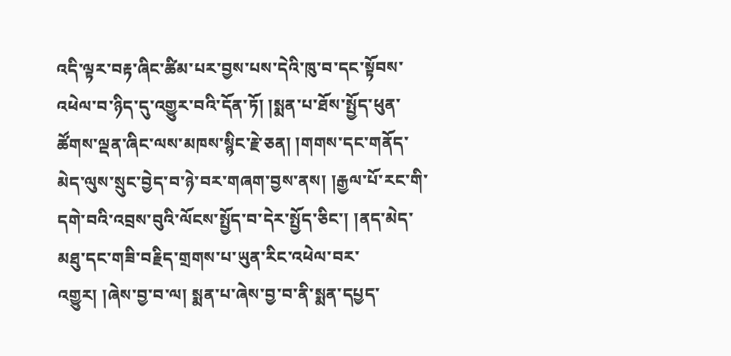འདི་ལྟར་བརྟ་ཞིང་ཚིམ་པར་བྱས་པས་དེའི་ཁུ་བ་དང་སྟོབས་འཕེལ་བ་ཉིད་དུ་འགྱུར་བའི་དོན་ཏོ། །སྨན་པ་ཐོས་སྤྱོད་ཕུན་ཚོགས་ལྡན་ཞིང་ལས་མཁས་སྙིང་རྗེ་ཅན། །གགས་དང་གནོད་མེད་ལུས་སྲུང་བྱེད་བ་ཉེ་བར་གཞག་བྱས་ནས། །རྒྱལ་པོ་རང་གི་དགེ་བའི་འབྲས་བུའི་ལོངས་སྤྱོད་བ་དེར་སྤྱོད་ཅིང་། །ནད་མེད་མཐུ་དང་གཟི་བརྗིད་གྲགས་པ་ཡུན་རིང་འཕེལ་བར་འགྱུར། །ཞེས་བྱ་བ་ལ། སྨན་པ་ཞེས་བྱ་བ་ནི་སྨན་དཔྱད་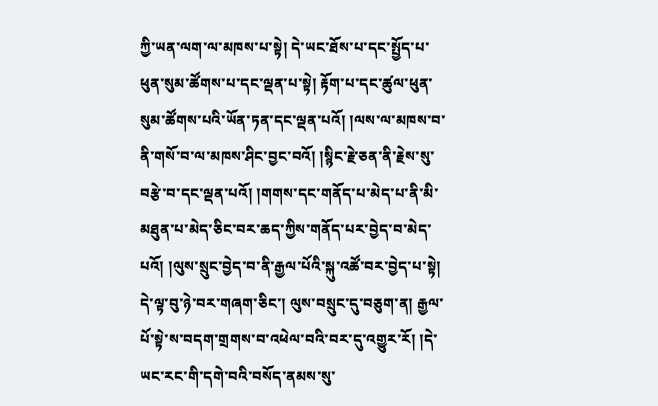ཀྱི་ཡན་ལག་ལ་མཁས་པ་སྟེ། དེ་ཡང་ཐོས་པ་དང་སྤྱོད་པ་ཕུན་སུམ་ཚོགས་པ་དང་ལྡན་པ་སྟེ། རྟོག་པ་དང་ཚུལ་ཕུན་སུམ་ཚོགས་པའི་ཡོན་ཏན་དང་ལྡན་པའོ། །ལས་ལ་མཁས་བ་ནི་གསོ་བ་ལ་མཁས་ཤིང་བྱང་བའོ། །སྙིང་རྗེ་ཅན་ནི་རྗེས་སུ་བརྩེ་བ་དང་ལྡན་པའོ། །གགས་དང་གནོད་པ་མེད་པ་ནི་མི་མཐུན་པ་མེད་ཅིང་བར་ཆད་ཀྱིས་གནོད་པར་བྱེད་བ་མེད་པའོ། །ལུས་སྲུང་བྱེད་བ་ནི་རྒྱལ་པོའི་སྐུ་འཚོ་བར་བྱེད་པ་སྟེ། དེ་ལྟ་བུ་ཉེ་བར་གཞག་ཅིང་། ལུས་བསྲུང་དུ་བཅུག་ན། རྒྱལ་པོ་སྟེ་ས་བདག་གྲགས་བ་འཕེལ་བའི་བར་དུ་འགྱུར་རོ། །དེ་ཡང་རང་གི་དགེ་བའི་བསོད་ནམས་སུ་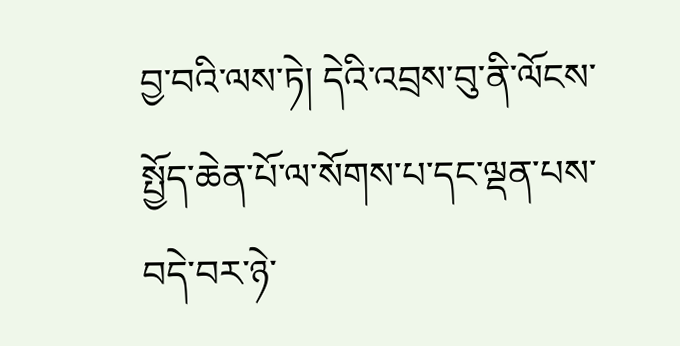བྱ་བའི་ལས་ཏེ། དེའི་འབྲས་བུ་ནི་ལོངས་སྤྱོད་ཆེན་པོ་ལ་སོགས་པ་དང་ལྡན་པས་བདེ་བར་ཉེ་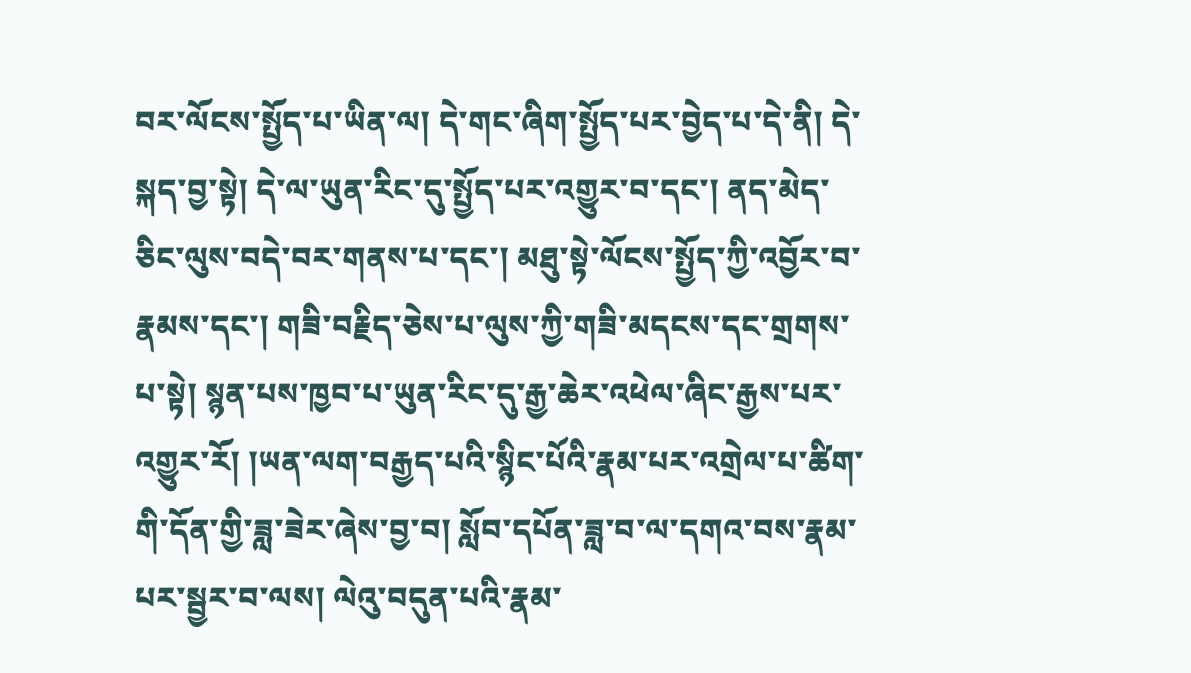བར་ལོངས་སྤྱོད་པ་ཡིན་ལ། དེ་གང་ཞིག་སྤྱོད་པར་བྱེད་པ་དེ་ནི། དེ་སྐད་བྱ་སྟེ། དེ་ལ་ཡུན་རིང་དུ་སྤྱོད་པར་འགྱུར་བ་དང་། ནད་མེད་ཅིང་ལུས་བདེ་བར་གནས་པ་དང་། མཐུ་སྟེ་ལོངས་སྤྱོད་ཀྱི་འབྱོར་བ་རྣམས་དང་། གཟི་བརྗིད་ཅེས་པ་ལུས་ཀྱི་གཟི་མདངས་དང་གྲགས་པ་སྟེ། སྙན་པས་ཁྱབ་པ་ཡུན་རིང་དུ་རྒྱ་ཆེར་འཕེལ་ཞིང་རྒྱས་པར་འགྱུར་རོ། །ཡན་ལག་བརྒྱད་པའི་སྙིང་པོའི་རྣམ་པར་འགྲེལ་པ་ཚིག་གི་དོན་གྱི་ཟླ་ཟེར་ཞེས་བྱ་བ། སློབ་དཔོན་ཟླ་བ་ལ་དགའ་བས་རྣམ་པར་སྦྱར་བ་ལས། ལེའུ་བདུན་པའི་རྣམ་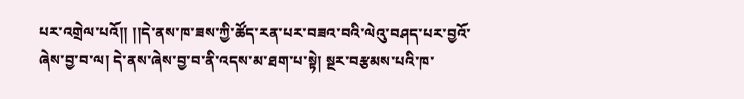པར་འགྲེལ་པའོ།། །།དེ་ནས་ཁ་ཟས་ཀྱི་ཚོད་རན་པར་བཟའ་བའི་ལེའུ་བཤད་པར་བྱའོ་ཞེས་བྱ་བ་ལ། དེ་ནས་ཞེས་བྱ་བ་ནི་འདས་མ་ཐག་པ་སྟེ། སྔར་བརྩམས་པའི་ཁ་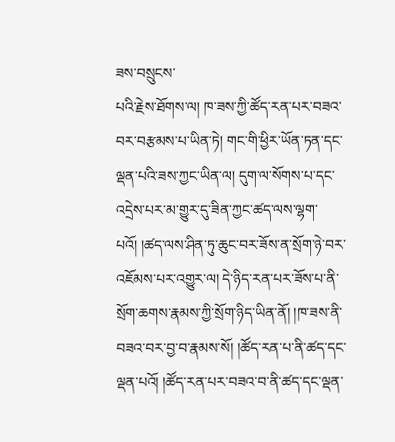ཟས་བསྲུངས་
པའི་རྗེས་ཐོགས་ལ། ཁ་ཟས་ཀྱི་ཚོད་རན་པར་བཟའ་བར་བརྩམས་པ་ཡིན་ཏེ། གང་གི་ཕྱིར་ཡོན་ཏན་དང་ལྡན་པའི་ཟས་ཀྱང་ཡིན་ལ། དུག་ལ་སོགས་པ་དང་འདྲེས་པར་མ་གྱུར་དུ་ཟིན་ཀྱང་ཚད་ལས་ལྷག་པའོ། །ཚད་ལས་ཤིན་ཏུ་ཆུང་བར་ཟོས་ན་སྲོག་ཉེ་བར་འཇོམས་པར་འགྱུར་ལ། དེ་ཉིད་རན་པར་ཟོས་པ་ནི་སྲོག་ཆགས་རྣམས་ཀྱི་སྲོག་ཉིད་ཡིན་ནོ། །ཁ་ཟས་ནི་བཟའ་བར་བྱ་བ་རྣམས་སོ། །ཚོད་རན་པ་ནི་ཚད་དང་ལྡན་པའོ། །ཚོད་རན་པར་བཟའ་བ་ནི་ཚད་དང་ལྡན་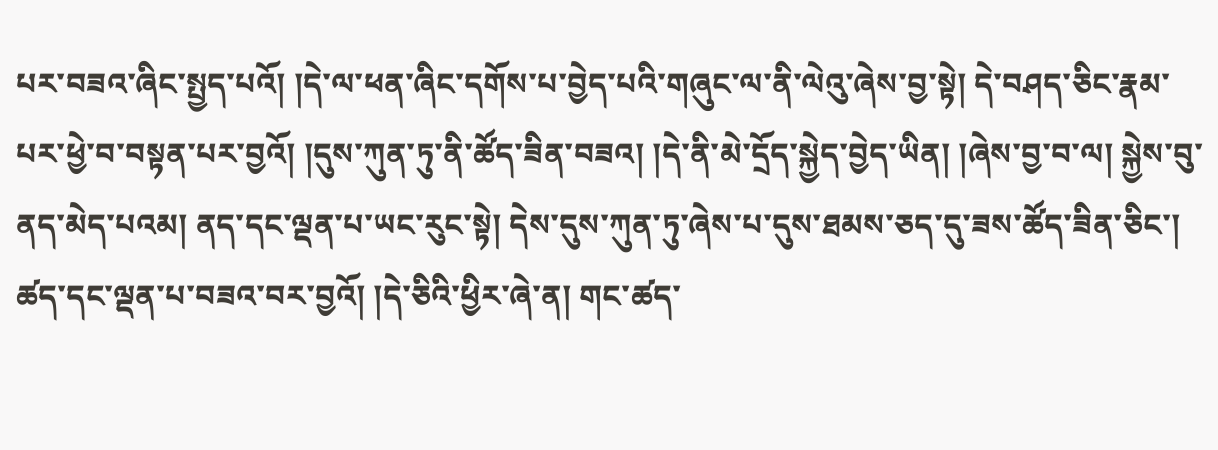པར་བཟའ་ཞིང་སྤྱད་པའོ། །དེ་ལ་ཕན་ཞིང་དགོས་པ་བྱེད་པའི་གཞུང་ལ་ནི་ལེའུ་ཞེས་བྱ་སྟེ། དེ་བཤད་ཅིང་རྣམ་པར་ཕྱེ་བ་བསྟན་པར་བྱའོ། །དུས་ཀུན་ཏུ་ནི་ཚོད་ཟིན་བཟའ། །དེ་ནི་མེ་དྲོད་སྐྱེད་བྱེད་ཡིན། །ཞེས་བྱ་བ་ལ། སྐྱེས་བུ་ནད་མེད་པའམ། ནད་དང་ལྡན་པ་ཡང་རུང་སྟེ། དེས་དུས་ཀུན་ཏུ་ཞེས་པ་དུས་ཐམས་ཅད་དུ་ཟས་ཚོད་ཟིན་ཅིང་། ཚད་དང་ལྡན་པ་བཟའ་བར་བྱའོ། །དེ་ཅིའི་ཕྱིར་ཞེ་ན། གང་ཚད་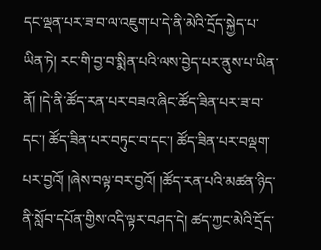དང་ལྡན་པར་ཟ་བ་ལ་འཇུག་པ་དེ་ནི་མེའི་དྲོད་སྐྱེད་པ་ཡིན་ཏེ། རང་གི་བྱ་བ་སྨིན་པའི་ལས་བྱེད་པར་ནུས་པ་ཡིན་ནོ། །དེ་ནི་ཚོད་རན་པར་བཟའ་ཞིང་ཚོད་ཟིན་པར་ཟ་བ་དང་། ཚོད་ཟིན་པར་བཏུང་བ་དང་། ཚོད་ཟིན་པར་བལྡག་པར་བྱའོ། །ཞེས་བལྟ་བར་བྱའོ། །ཚོད་རན་པའི་མཚན་ཉིད་ནི་སློབ་དཔོན་གྱིས་འདི་ལྟར་བཤད་དེ། ཚད་ཀྱང་མེའི་དྲོད་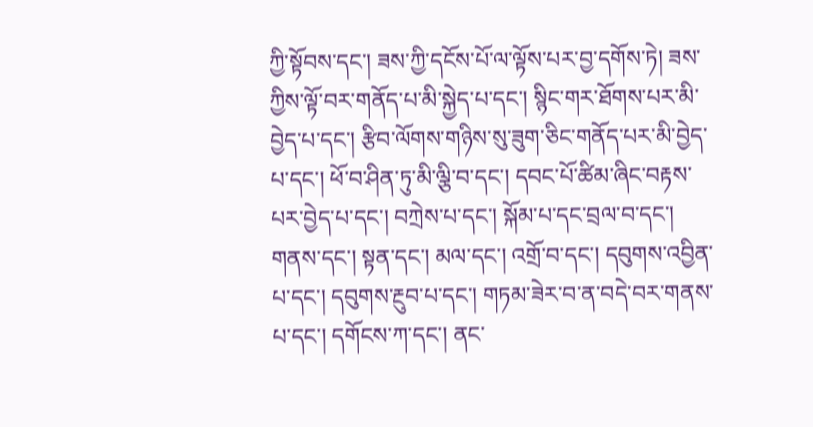ཀྱི་སྟོབས་དང་། ཟས་ཀྱི་དངོས་པོ་ལ་ལྟོས་པར་བྱ་དགོས་ཏེ། ཟས་ཀྱིས་ལྟོ་བར་གནོད་པ་མི་སྐྱེད་པ་དང་། སྙིང་གར་ཐོགས་པར་མི་བྱེད་པ་དང་། རྩིབ་ལོགས་གཉིས་སུ་ཟུག་ཅིང་གནོད་པར་མི་བྱེད་པ་དང་། ཕོ་བ་ཤིན་ཏུ་མི་ལྕི་བ་དང་། དབང་པོ་ཚིམ་ཞིང་བརྟས་པར་བྱེད་པ་དང་། བཀྲེས་པ་དང་། སྐོམ་པ་དང་བྲལ་བ་དང་། གནས་དང་། སྟན་དང་། མལ་དང་། འགྲོ་བ་དང་། དབུགས་འབྱིན་པ་དང་། དབུགས་རྔུབ་པ་དང་། གཏམ་ཟེར་བ་ན་བདེ་བར་གནས་པ་དང་། དགོངས་ཀ་དང་། ནང་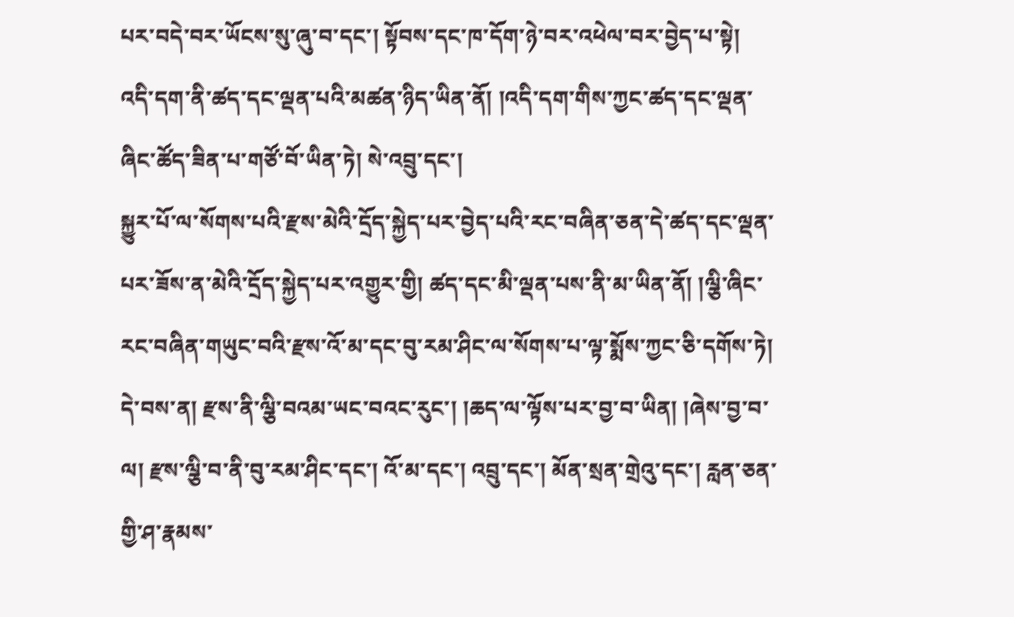པར་བདེ་བར་ཡོངས་སུ་ཞུ་བ་དང་། སྟོབས་དང་ཁ་དོག་ཉེ་བར་འཕེལ་བར་བྱེད་པ་སྟེ། འདི་དག་ནི་ཚད་དང་ལྡན་པའི་མཚན་ཉིད་ཡིན་ནོ། །འདི་དག་གིས་ཀྱང་ཚད་དང་ལྡན་ཞིང་ཚོད་ཟིན་པ་གཙོ་བོ་ཡིན་ཏེ། སེ་འབྲུ་དང་།
སྐྱུར་པོ་ལ་སོགས་པའི་རྫས་མེའི་དྲོད་སྐྱེད་པར་བྱེད་པའི་རང་བཞིན་ཅན་དེ་ཚད་དང་ལྡན་པར་ཟོས་ན་མེའི་དྲོད་སྐྱེད་པར་འགྱུར་གྱི། ཚད་དང་མི་ལྡན་པས་ནི་མ་ཡིན་ནོ། །ལྕི་ཞིང་རང་བཞིན་གཡུང་བའི་རྫས་འོ་མ་དང་བུ་རམ་ཤིང་ལ་སོགས་པ་ལྟ་སྨོས་ཀྱང་ཅི་དགོས་ཏེ། དེ་བས་ན། རྫས་ནི་ལྕི་བའམ་ཡང་བའང་རུང་། །ཆད་ལ་ལྟོས་པར་བྱ་བ་ཡིན། །ཞེས་བྱ་བ་ལ། རྫས་ལྕི་བ་ནི་བུ་རམ་ཤིང་དང་། འོ་མ་དང་། འབྲུ་དང་། མོན་སྲན་གྲེའུ་དང་། རླན་ཅན་གྱི་ཤ་རྣམས་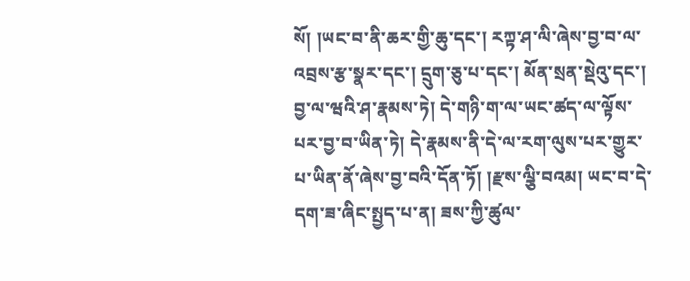སོ། །ཡང་བ་ནི་ཆར་གྱི་ཆུ་དང་། རཀྟ་ཤ་ལི་ཞེས་བྱ་བ་ལ་འབྲས་རྩ་སྣར་དང་། དྲུག་ཅུ་པ་དང་། མོན་སྲན་སྡེའུ་དང་། བྱ་ལ་ཝའི་ཤ་རྣམས་ཏེ། དེ་གཉི་ག་ལ་ཡང་ཚད་ལ་ལྟོས་པར་བྱ་བ་ཡིན་ཏེ། དེ་རྣམས་ནི་དེ་ལ་རག་ལུས་པར་གྱུར་པ་ཡིན་ནོ་ཞེས་བྱ་བའི་དོན་ཏོ། །རྫས་ལྕི་བའམ། ཡང་བ་དེ་དག་ཟ་ཞིང་སྤྱད་པ་ན། ཟས་ཀྱི་ཚུལ་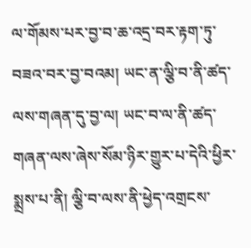ལ་གོམས་པར་བྱ་བ་ཆ་འདྲ་བར་རྟག་ཏུ་བཟའ་བར་བྱ་བའམ། ཡང་ན་ལྕི་བ་ནི་ཚད་ལས་གཞན་དུ་བྱ་ལ། ཡང་བ་ལ་ནི་ཚད་གཞན་ལས་ཞེས་སོམ་ཉིར་གྱུར་པ་དེའི་ཕྱིར་སྨྲས་པ་ནི། ལྕི་བ་ལས་ནི་ཕྱེད་འགྲངས་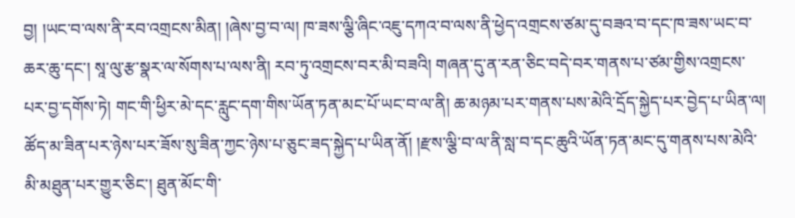བྱ། །ཡང་བ་ལས་ནི་རབ་འགྲངས་མིན། །ཞེས་བྱ་བ་ལ། ཁ་ཟས་ལྕི་ཞིང་འཇུ་དཀའ་བ་ལས་ནི་ཕྱེད་འགྲངས་ཙམ་དུ་བཟའ་བ་དང་ཁ་ཟས་ཡང་བ་ཆར་ཆུ་དང་། སཱ་ལུ་རྩ་སྣར་ལ་སོགས་པ་ལས་ནི། རབ་ཏུ་འགྲངས་བར་མི་བཟའི། གཞན་དུ་ན་རན་ཅིང་བདེ་བར་གནས་པ་ཙམ་གྱིས་འགྲངས་པར་བྱ་དགོས་ཏེ། གང་གི་ཕྱིར་མེ་དང་རླུང་དག་གིས་ཡོན་ཏན་མང་པོ་ཡང་བ་ལ་ནི། ཆ་མཉམ་པར་གནས་པས་མེའི་དྲོད་སྐྱེད་པར་བྱེད་པ་ཡིན་ལ། ཚོད་མ་ཟིན་པར་ཉེས་པར་ཟོས་སུ་ཟིན་ཀྱང་ཉེས་པ་ཅུང་ཟད་སྐྱེད་པ་ཡིན་ནོ། །རྫས་ལྕི་བ་ལ་ནི་སླ་བ་དང་ཆུའི་ཡོན་ཏན་མང་དུ་གནས་པས་མེའི་མི་མཐུན་པར་གྱུར་ཅིང་། ཐུན་མོང་གི་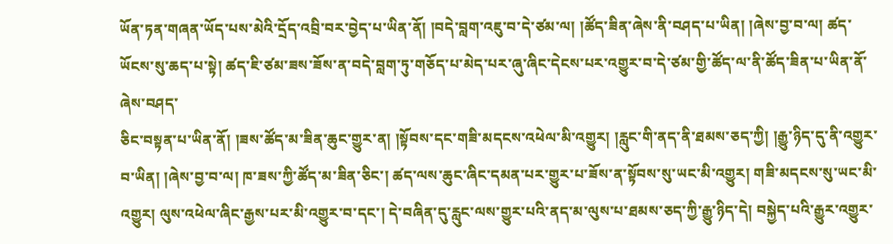ཡོན་ཏན་གཞན་ཡོད་པས་མེའི་དྲོད་འབྲི་བར་བྱེད་པ་ཡིན་ནོ། །བདེ་བླག་འཇུ་བ་དེ་ཙམ་ལ། །ཚོད་ཟིན་ཞེས་ནི་བཤད་པ་ཡིན། །ཞེས་བྱ་བ་ལ། ཚད་ཡོངས་སུ་ཆད་པ་སྟེ། ཚད་ཇི་ཙམ་ཟས་ཟོས་ན་བདེ་བླག་ཏུ་གཅོད་པ་མེད་པར་ཞུ་ཞིང་དེངས་པར་འགྱུར་བ་དེ་ཙམ་གྱི་ཚོད་ལ་ནི་ཚོད་ཟིན་པ་ཡིན་ནོ་ཞེས་བཤད་
ཅིང་བསྟན་པ་ཡིན་ནོ། །ཟས་ཚོད་མ་ཟིན་ཆུང་གྱུར་ན། །སྟོབས་དང་གཟི་མདངས་འཕེལ་མི་འགྱུར། །རླུང་གི་ནད་ནི་ཐམས་ཅད་ཀྱི། །རྒྱུ་ཉིད་དུ་ནི་འགྱུར་བ་ཡིན། །ཞེས་བྱ་བ་ལ། ཁ་ཟས་ཀྱི་ཚོད་མ་ཟིན་ཅིང་། ཚད་ལས་ཆུང་ཞིང་དམན་པར་གྱུར་པ་ཟོས་ན་སྟོབས་སུ་ཡང་མི་འགྱུར། གཟི་མདངས་སུ་ཡང་མི་འགྱུར། ལུས་འཕེལ་ཞིང་རྒྱས་པར་མི་འགྱུར་བ་དང་། དེ་བཞིན་དུ་རླུང་ལས་གྱུར་པའི་ནད་མ་ལུས་པ་ཐམས་ཅད་ཀྱི་རྒྱུ་ཉིད་དེ། བསྐྱེད་པའི་རྒྱུར་འགྱུར་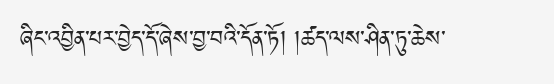ཞིང་འབྱིན་པར་བྱེད་དོ་ཞེས་བྱ་བའི་དོན་ཏོ། །ཚད་ལས་ཤིན་ཏུ་ཆེས་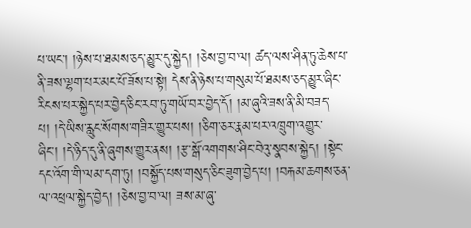པ་ཡང་། །ཉེས་པ་ཐམས་ཅད་མྱུར་དུ་སྐྱེད། །ཅེས་བྱ་བ་ལ། ཚད་ལས་ཤིན་ཏུ་ཆེས་པ་ནི་ཟས་ལྷག་པར་མང་པོ་ཟོས་པ་སྟེ། དེས་ནི་ཉེས་པ་གསུམ་པོ་ཐམས་ཅད་མྱུར་ཞིང་རིངས་པར་སྐྱེད་པར་བྱེད་ཅིང་རབ་ཏུ་གཡོ་བར་བྱེད་དོ། །མ་ཞུའི་ཟས་ནི་མི་བཟད་པ། །དེ་ཡིས་རླུང་སོགས་གཟིར་གྱུར་པས། །ཅིག་ཅར་རྣམ་པར་འཁྲུག་འགྱུར་ཞིང་། །དེ་ཉིད་དུ་ནི་ཞུགས་གྱུར་ནས། །རྩ་སྒོ་འགགས་ཤིང་བེའུ་སྣབས་སྐྱེད། །སྟེང་དང་འོག་གི་ལམ་དག་ཏུ། །བསྐྱོད་པས་གསུད་ཅིང་ཟུག་བྱེད་པ། །བརྐམ་ཆགས་ཅན་ལ་འཕྲལ་སྐྱེད་བྱེད། །ཅེས་བྱ་བ་ལ། ཟས་མ་ཞུ་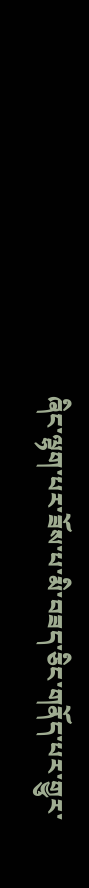ཞིང་ལྷག་པར་ཟོས་པ་མི་བཟད་ཅིང་གནོད་པར་གྱུར་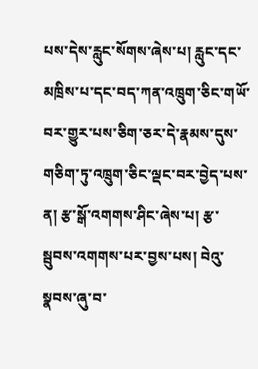པས་དེས་རླུང་སོགས་ཞེས་པ། རླུང་དང་མཁྲིས་པ་དང་བད་ཀན་འཁྲུག་ཅིང་གཡོ་བར་གྱུར་པས་ཅིག་ཅར་དེ་རྣམས་དུས་གཅིག་ཏུ་འཁྲུག་ཅིང་ལྡང་བར་བྱེད་པས་ན། རྩ་སྒོ་འགགས་ཤིང་ཞེས་པ། རྩ་སྦུབས་འགགས་པར་བྱས་པས། བེའུ་སྣབས་ཞུ་བ་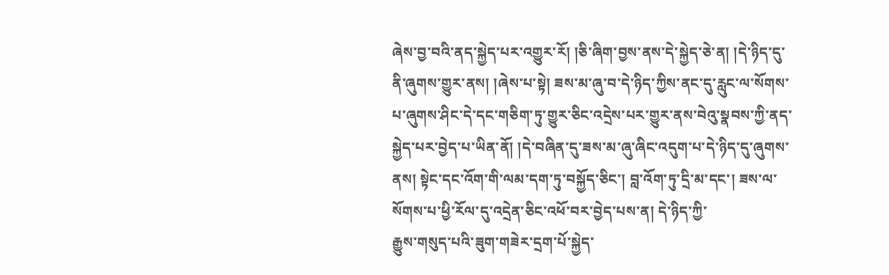ཞེས་བྱ་བའི་ནད་སྐྱེད་པར་འགྱུར་རོ། །ཅི་ཞིག་བྱས་ནས་དེ་སྐྱེད་ཅེ་ན། །དེ་ཉིད་དུ་ནི་ཞུགས་གྱུར་ནས། །ཞེས་པ་སྟེ། ཟས་མ་ཞུ་བ་དེ་ཉིད་ཀྱིས་ནང་དུ་རླུང་ལ་སོགས་པ་ཞུགས་ཤིང་དེ་དང་གཅིག་ཏུ་གྱུར་ཅིང་འདྲེས་པར་གྱུར་ནས་བེའུ་སྣབས་ཀྱི་ནད་སྐྱེད་པར་བྱེད་པ་ཡིན་ནོ། །དེ་བཞིན་དུ་ཟས་མ་ཞུ་ཞིང་འདུག་པ་དེ་ཉིད་དུ་ཞུགས་ནས། སྟེང་དང་འོག་གི་ལམ་དག་ཏུ་བསྐྱོད་ཅིང་། བླ་འོག་ཏུ་དྲི་མ་དང་། ཟས་ལ་སོགས་པ་ཕྱི་རོལ་དུ་འདྲེན་ཅིང་འཕོ་བར་བྱེད་པས་ན། དེ་ཉིད་ཀྱི་
རྒྱུས་གསུད་པའི་ཟུག་གཟེར་དྲག་པོ་སྐྱེད་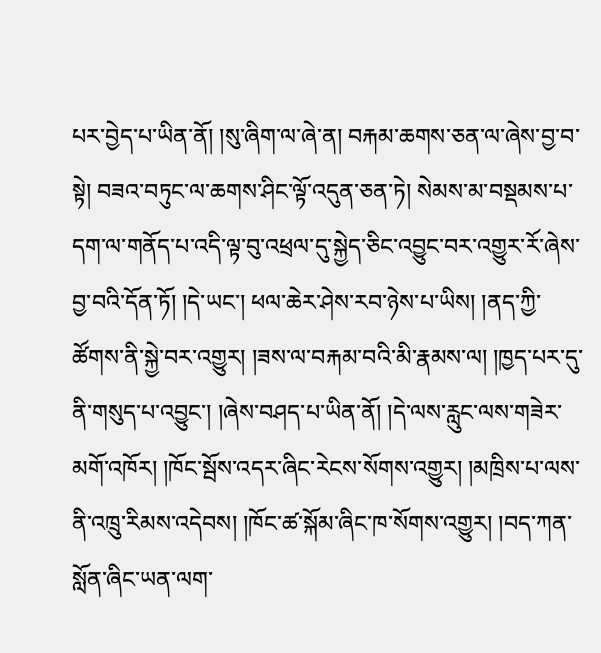པར་བྱེད་པ་ཡིན་ནོ། །སུ་ཞིག་ལ་ཞེ་ན། བརྐམ་ཆགས་ཅན་ལ་ཞེས་བྱ་བ་སྟེ། བཟའ་བཏུང་ལ་ཆགས་ཤིང་ལྟོ་འདུན་ཅན་ཏེ། སེམས་མ་བསྡམས་པ་དག་ལ་གནོད་པ་འདི་ལྟ་བུ་འཕྲལ་དུ་སྐྱེད་ཅིང་འབྱུང་བར་འགྱུར་རོ་ཞེས་བྱ་བའི་དོན་ཏོ། །དེ་ཡང་། ཕལ་ཆེར་ཤེས་རབ་ཉེས་པ་ཡིས། །ནད་ཀྱི་ཚོགས་ནི་སྐྱེ་བར་འགྱུར། །ཟས་ལ་བརྐམ་བའི་མི་རྣམས་ལ། །ཁྱད་པར་དུ་ནི་གསུད་པ་འབྱུང་། །ཞེས་བཤད་པ་ཡིན་ནོ། །དེ་ལས་རླུང་ལས་གཟེར་མགོ་འཁོར། །ཁོང་སྦོས་འདར་ཞིང་རེངས་སོགས་འགྱུར། །མཁྲིས་པ་ལས་ནི་འཁྲུ་རིམས་འདེབས། །ཁོང་ཚ་སྐོམ་ཞིང་ཁ་སོགས་འགྱུར། །བད་ཀན་སློན་ཞིང་ཡན་ལག་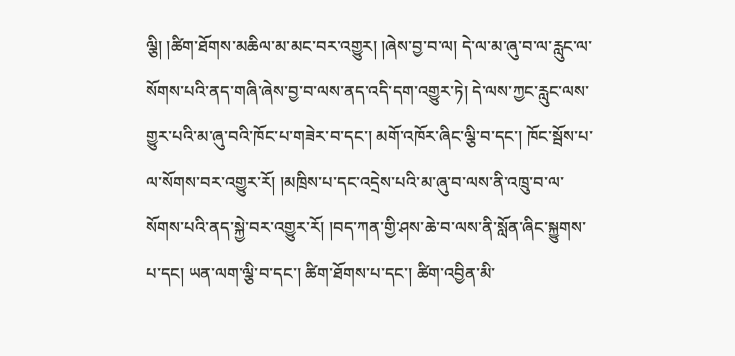ལྕི། །ཚིག་ཐོགས་མཆིལ་མ་མང་བར་འགྱུར། །ཞེས་བྱ་བ་ལ། དེ་ལ་མ་ཞུ་བ་ལ་རླུང་ལ་སོགས་པའི་ནད་གཞི་ཞེས་བྱ་བ་ལས་ནད་འདི་དག་འགྱུར་ཏེ། དེ་ལས་ཀྱང་རླུང་ལས་གྱུར་པའི་མ་ཞུ་བའི་ཁོང་པ་གཟེར་བ་དང་། མགོ་འཁོར་ཞིང་ལྕི་བ་དང་། ཁོང་སྦོས་པ་ལ་སོགས་བར་འགྱུར་རོ། །མཁྲིས་པ་དང་འདྲེས་པའི་མ་ཞུ་བ་ལས་ནི་འཁྲུ་བ་ལ་སོགས་པའི་ནད་སྐྱེ་བར་འགྱུར་རོ། །བད་ཀན་གྱི་ཤས་ཆེ་བ་ལས་ནི་སློན་ཞིང་སྐྱུགས་པ་དང། ཡན་ལག་ལྕི་བ་དང་། ཚིག་ཐོགས་པ་དང་། ཚིག་འབྱིན་མི་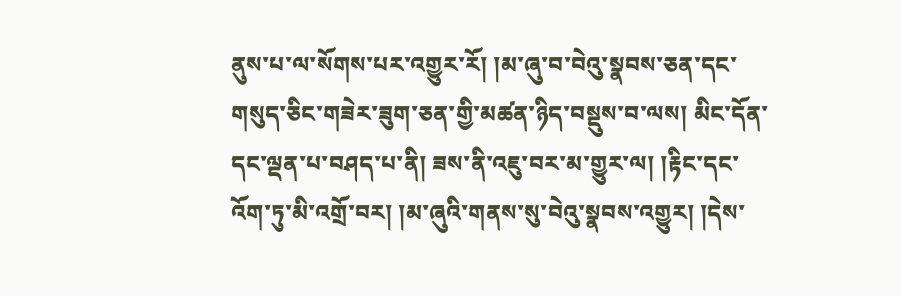ནུས་པ་ལ་སོགས་པར་འགྱུར་རོ། །མ་ཞུ་བ་བེའུ་སྣབས་ཅན་དང་གསུད་ཅིང་གཟེར་ཟུག་ཅན་གྱི་མཚན་ཉིད་བསྡུས་བ་ལས། མིང་དོན་དང་ལྡན་པ་བཤད་པ་ནི། ཟས་ནི་འཇུ་བར་མ་གྱུར་ལ། །རྟིང་དང་འོག་ཏུ་མི་འགྲོ་བར། །མ་ཞུའི་གནས་སུ་བེའུ་སྣབས་འགྱུར། །དེས་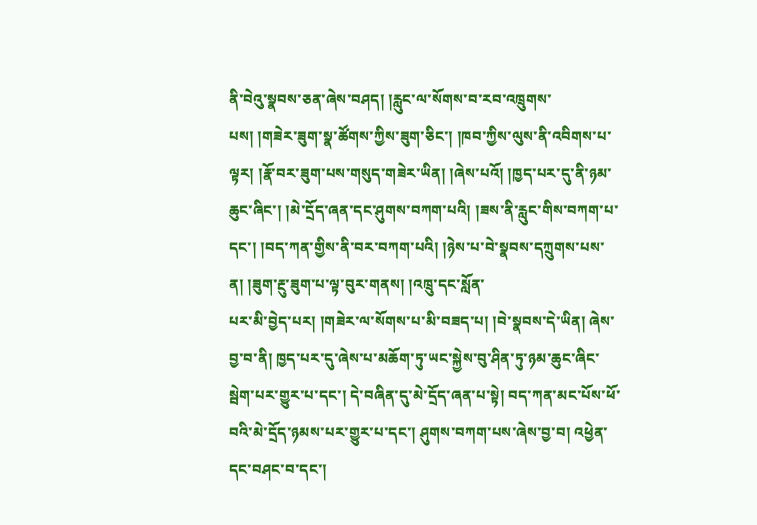ནི་བེའུ་སྣབས་ཅན་ཞེས་བཤད། །རླུང་ལ་སོགས་བ་རབ་འཁྲུགས་པས། །གཟེར་ཟུག་སྣ་ཚོགས་ཀྱིས་ཟུག་ཅིང་། །ཁབ་ཀྱིས་ལུས་ནི་འབིགས་པ་ལྟར། །རྣོ་བར་ཟུག་པས་གསུད་གཟེར་ཡིན། །ཞེས་པའོ། །ཁྱད་པར་དུ་ནི་ཉམ་ཆུང་ཞིང་། །མེ་དྲོད་ཞན་དང་ཤུགས་བཀག་པའི། །ཟས་ནི་རླུང་གིས་བཀག་པ་དང་། །བད་ཀན་གྱིས་ནི་བར་བཀག་པའི། །ཉེས་པ་བེ་སྣབས་དཀྲུགས་པས་ན། །ཟུག་རྔུ་ཟུག་པ་ལྟ་བུར་གནས། །འཁྲུ་དང་སློན་
པར་མི་བྱེད་པར། །གཟེར་ལ་སོགས་པ་མི་བཟད་པ། །བེ་སྣབས་དེ་ཡིན། ཞེས་བྱ་བ་ནི། ཁྱད་པར་དུ་ཞེས་པ་མཆོག་ཏུ་ཡང་སྐྱེས་བུ་ཤིན་ཏུ་ཉམ་ཆུང་ཞིང་སྦེག་པར་གྱུར་པ་དང་། དེ་བཞིན་དུ་མེ་དྲོད་ཞན་པ་སྟེ། བད་ཀན་མང་པོས་ཕོ་བའི་མེ་དྲོད་ཉམས་པར་གྱུར་པ་དང་། ཤུགས་བཀག་པས་ཞེས་བྱ་བ། འཕྱེན་དང་བཤང་བ་དང་།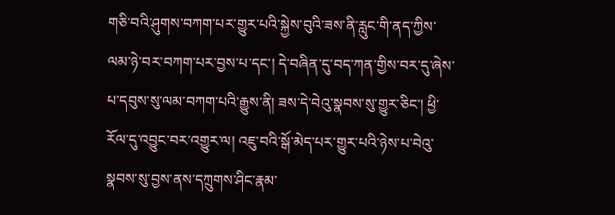གཅི་བའི་ཤུགས་བཀག་པར་གྱུར་པའི་སྐྱེས་བུའི་ཟས་ནི་རླུང་གི་ནད་ཀྱིས་ལམ་ཉེ་བར་བཀག་པར་བྱས་པ་དང་། དེ་བཞིན་དུ་བད་ཀན་གྱིས་བར་དུ་ཞེས་པ་དབུས་སུ་ལམ་བཀག་པའི་རྒྱུས་ནི། ཟས་དེ་བེའུ་སྣབས་སུ་གྱུར་ཅིང་། ཕྱི་རོལ་དུ་འབྱུང་བར་འགྱུར་ལ། འཇུ་བའི་སྒོ་མེད་པར་གྱུར་པའི་ཉེས་པ་བེའུ་སྣབས་སུ་བྱས་ནས་དཀྲུགས་ཤིང་རྣམ་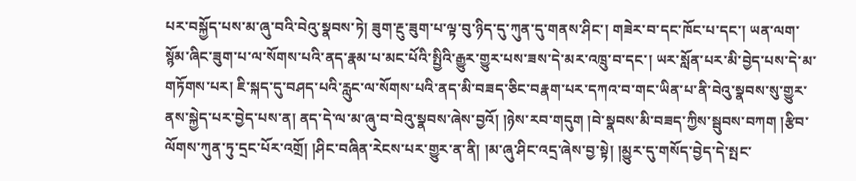པར་བསྐྱོད་པས་མ་ཞུ་བའི་བེའུ་སྣབས་ཏེ། ཟུག་རྔུ་ཟུག་པ་ལྟ་བུ་ཉིད་དུ་ཀུན་དུ་གནས་ཤིང་། གཟེར་བ་དང་ཁོང་པ་དང་། ཡན་ལག་སྙོམ་ཞིང་ཟུག་པ་ལ་སོགས་པའི་ནད་རྣམ་པ་མང་པོའི་སྤྱིའི་རྒྱུར་གྱུར་པས་ཟས་དེ་མར་འཁྲུ་བ་དང་། ཡར་སློན་པར་མི་བྱེད་པས་དེ་མ་གཏོགས་པར། ཇི་སྐད་དུ་བཤད་པའི་རླུང་ལ་སོགས་པའི་ནད་མི་བཟད་ཅིང་བརྣག་པར་དཀའ་བ་གང་ཡིན་པ་ནི་བེའུ་སྣབས་སུ་གྱུར་ནས་སྐྱེད་པར་བྱེད་པས་ན། ནད་དེ་ལ་མ་ཞུ་བ་བེའུ་སྣབས་ཞེས་བྱའོ། །ཉེས་རབ་གདུག །བེ་སྣབས་མི་བཟད་ཀྱིས་སྦུབས་བཀག །རྩིབ་ལོགས་ཀུན་ཏུ་དྲང་པོར་འགྲོ། །ཤིང་བཞིན་རེངས་པར་གྱུར་ན་ནི། །མ་ཞུ་ཤིང་འདྲ་ཞེས་བྱ་སྟེ། །མྱུར་དུ་གསོད་བྱེད་དེ་སྤང་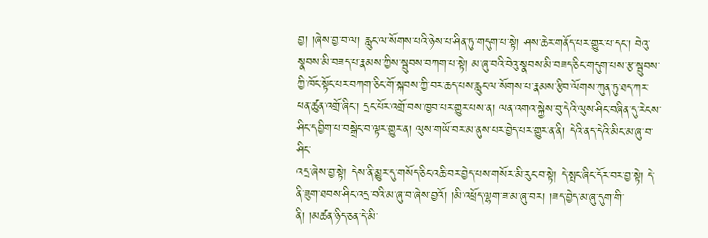བྱ། །ཞེས་བྱ་བ་ལ། རླུང་ལ་སོགས་པའི་ཉེས་པ་ཤིན་ཏུ་གདུག་པ་སྟེ། ཤས་ཆེར་གནོད་པར་གྱུར་པ་དང་། བེའུ་སྣབས་མི་བཟད་པ་རྣམས་ཀྱིས་སྦུབས་བཀག་པ་སྟེ། མ་ཞུ་བའི་བེའུ་སྣབས་མི་བཟད་ཅིང་གདུག་པས་རྩ་སྦུབས་ཀྱི་ཁོང་སྟོང་པར་བཀག་ཅིང་གོ་སྐབས་ཀྱི་བར་ཆད་པས་རླུང་ལ་སོགས་པ་རྣམས་རྩིབ་ལོགས་ཀུན་ཏུ་ཐད་ཀར་ཕན་ཚུན་འགྲོ་ཞིང་། དྲང་པོར་འགྲོ་བས་ཁྱབ་པར་གྱུར་པས་ན། ལན་འགའ་སྐྱེས་བུ་དེའི་ལུས་ཤིང་བཞིན་དུ་རེངས་ཤིང་དབྱིག་པ་བསྒྲེང་བ་ལྟར་གྱུར་ན། ལུས་གཡོ་བར་མ་ནུས་པར་བྱེད་པར་གྱུར་ན་ནི། དེའི་ནད་དེའི་མིང་མ་ཞུ་བ་ཤིང་
འདྲ་ཞེས་བྱ་སྟེ། དེས་ནི་མྱུར་དུ་གསོད་ཅིང་འཆི་བར་བྱེད་པས་གསོར་མི་རུང་བ་སྟེ། དེ་སྤང་ཞིང་དོར་བར་བྱ་སྟེ། དེ་ནི་ཟུག་ཐབས་ཤིང་འདྲ་བའི་མ་ཞུ་བ་ཞེས་བྱའོ། །མི་འཕྲོད་ལྷག་ཟ་མ་ཞུ་བར། །ཟད་བྱེད་མ་ཞུ་དུག་གི་ནི། །མཚན་ཉིད་ཅན་དེ་མི་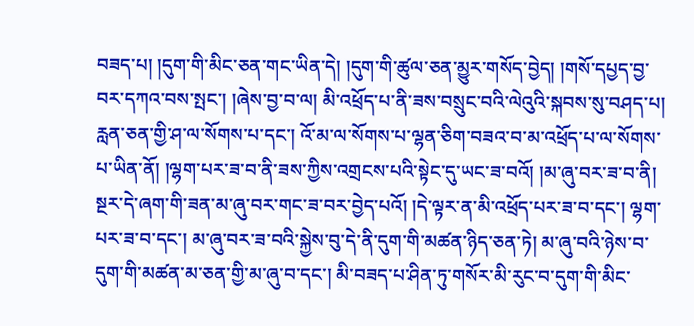བཟད་པ། །དུག་གི་མིང་ཅན་གང་ཡིན་དེ། །དུག་གི་ཚུལ་ཅན་མྱུར་གསོད་བྱེད། །གསོ་དཔྱད་བྱ་བར་དཀའ་བས་སྤང་། །ཞེས་བྱ་བ་ལ། མི་འཕྲོད་པ་ནི་ཟས་བསྲུང་བའི་ལེའུའི་སྐབས་སུ་བཤད་པ། རླན་ཅན་གྱི་ཤ་ལ་སོགས་པ་དང་། འོ་མ་ལ་སོགས་པ་ལྷན་ཅིག་བཟའ་བ་མ་འཕྲོད་པ་ལ་སོགས་པ་ཡིན་ནོ། །ལྷག་པར་ཟ་བ་ནི་ཟས་ཀྱིས་འགྲངས་པའི་སྟེང་དུ་ཡང་ཟ་བའོ། །མ་ཞུ་བར་ཟ་བ་ནི། སྔར་དེ་ཞག་གི་ཟན་མ་ཞུ་བར་གང་ཟ་བར་བྱེད་པའོ། །དེ་ལྟར་ན་མི་འཕྲོད་པར་ཟ་བ་དང་། ལྷག་པར་ཟ་བ་དང་། མ་ཞུ་བར་ཟ་བའི་སྐྱེས་བུ་དེ་ནི་དུག་གི་མཚན་ཉིད་ཅན་ཏེ། མ་ཞུ་བའི་ཉེས་བ་དུག་གི་མཚན་མ་ཅན་གྱི་མ་ཞུ་བ་དང་། མི་བཟད་པ་ཤིན་ཏུ་གསོར་མི་རུང་བ་དུག་གི་མིང་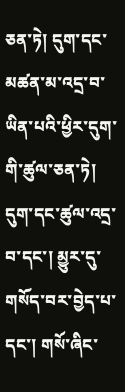ཅན་ཏེ། དུག་དང་མཚན་མ་འདྲ་བ་ཡིན་པའི་ཕྱིར་དུག་གི་ཚུལ་ཅན་ཏེ། དུག་དང་ཚུལ་འདྲ་བ་དང་། མྱུར་དུ་གསོད་བར་བྱེད་པ་དང་། གསོ་ཞིང་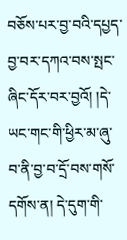བཅོས་པར་བྱ་བའི་དཔྱད་བྱ་བར་དཀའ་བས་སྤང་ཞིང་དོར་བར་བྱའོ། །དེ་ཡང་གང་གི་ཕྱིར་མ་ཞུ་བ་ནི་བྱ་བ་དྲོ་བས་གསོ་དགོས་ན། དེ་དུག་གི་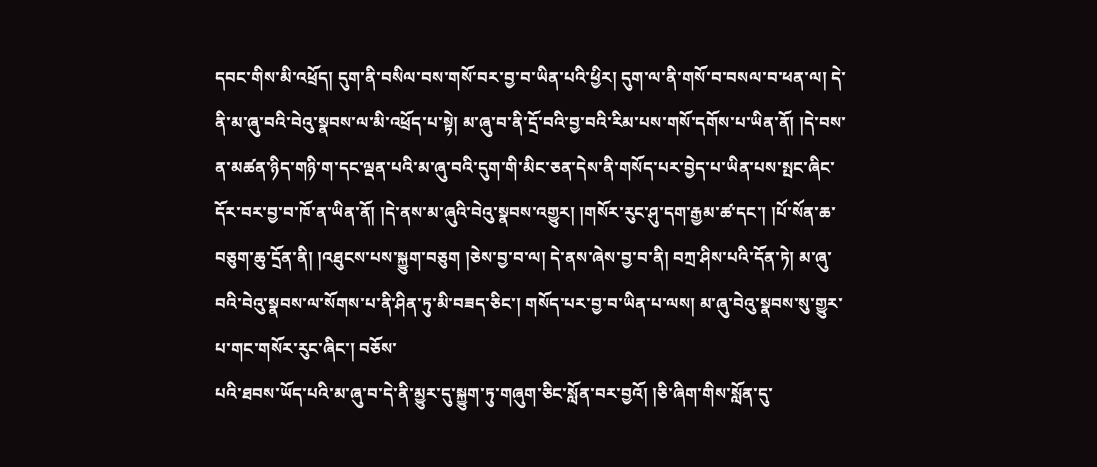དབང་གིས་མི་འཕྲོད། དུག་ནི་བསིལ་བས་གསོ་བར་བྱ་བ་ཡིན་པའི་ཕྱིར། དུག་ལ་ནི་གསོ་བ་བསལ་བ་ཕན་ལ། དེ་ནི་མ་ཞུ་བའི་བེའུ་སྣབས་ལ་མི་འཕྲོད་པ་སྟེ། མ་ཞུ་བ་ནི་དྲོ་བའི་བྱ་བའི་རིམ་པས་གསོ་དགོས་པ་ཡིན་ནོ། །དེ་བས་ན་མཚན་ཉིད་གཉི་ག་དང་ལྡན་པའི་མ་ཞུ་བའི་དུག་གི་མིང་ཅན་དེས་ནི་གསོད་པར་བྱེད་པ་ཡིན་པས་སྤང་ཞིང་དོར་བར་བྱ་བ་ཁོ་ན་ཡིན་ནོ། །དེ་ནས་མ་ཞུའི་བེའུ་སྣབས་འགྱུར། །གསོར་རུང་ཤུ་དག་རྒྱམ་ཚ་དང་། །པོ་སོན་ཆ་བཅུག་ཆུ་དྲོན་ནི། །འཐུངས་པས་སྐྱུག་བཅུག །ཅེས་བྱ་བ་ལ། དེ་ནས་ཞེས་བྱ་བ་ནི། བཀྲ་ཤིས་པའི་དོན་ཏེ། མ་ཞུ་བའི་བེའུ་སྣབས་ལ་སོགས་པ་ནི་ཤིན་ཏུ་མི་བཟད་ཅིང་། གསོད་པར་བྱ་བ་ཡིན་པ་ལས། མ་ཞུ་བེའུ་སྣབས་སུ་གྱུར་པ་གང་གསོར་རུང་ཞིང་། བཅོས་
པའི་ཐབས་ཡོད་པའི་མ་ཞུ་བ་དེ་ནི་མྱུར་དུ་སྐྱུག་ཏུ་གཞུག་ཅིང་སློན་བར་བྱའོ། །ཅི་ཞིག་གིས་སློན་དུ་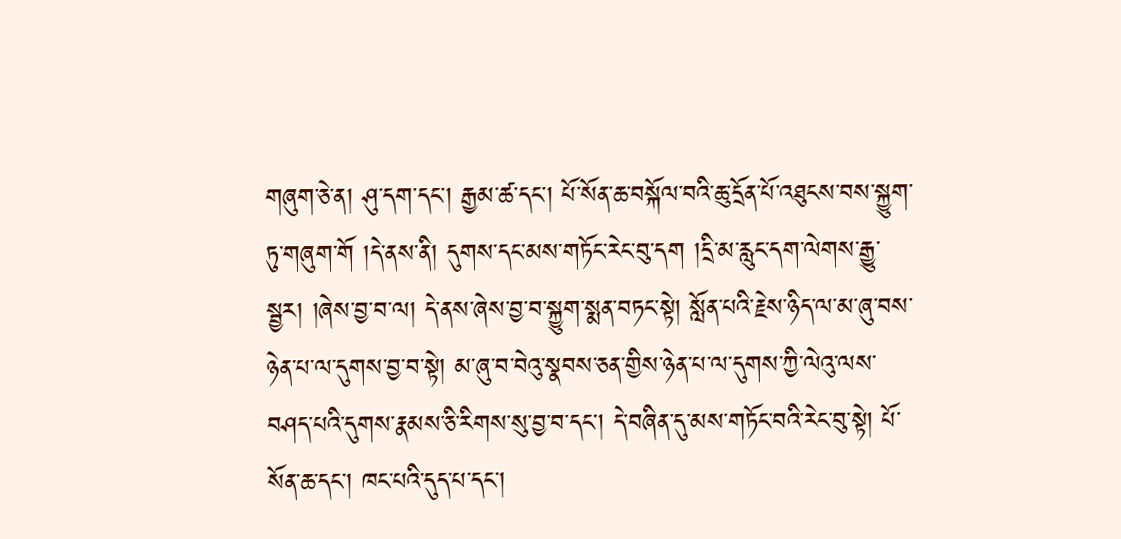གཞུག་ཅེ་ན། ཤུ་དག་དང་། རྒྱམ་ཚ་དང་། པོ་སོན་ཆ་བསྐོལ་བའི་ཆུ་དྲོན་པོ་འཐུངས་བས་སྐྱུག་ཏུ་གཞུག་གོ །དེ་ནས་ནི། དུགས་དང་མས་གཏོང་རེང་བུ་དག །དྲི་མ་རླུང་དག་ལེགས་རྒྱུ་སྦྱར། །ཞེས་བྱ་བ་ལ། དེ་ནས་ཞེས་བྱ་བ་སྐྱུག་སྨན་བཏང་སྟེ། སློན་པའི་རྗེས་ཉིད་ལ་མ་ཞུ་བས་ཉེན་པ་ལ་དུགས་བྱ་བ་སྟེ། མ་ཞུ་བ་བེའུ་སྣབས་ཅན་གྱིས་ཉེན་པ་ལ་དུགས་ཀྱི་ལེའུ་ལས་བཤད་པའི་དུགས་རྣམས་ཅི་རིགས་སུ་བྱ་བ་དང། དེ་བཞིན་དུ་མས་གཏོང་བའི་རེང་བུ་སྟེ། པོ་སོན་ཆ་དང་། ཁང་པའི་དུད་པ་དང་།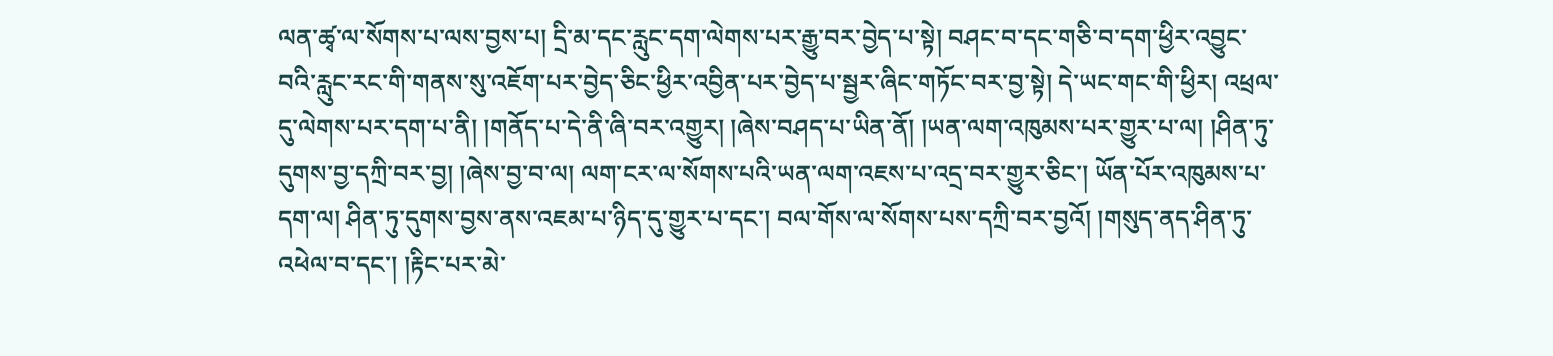ལན་ཚྭ་ལ་སོགས་པ་ལས་བྱས་པ། དྲི་མ་དང་རླུང་དག་ལེགས་པར་རྒྱུ་བར་བྱེད་པ་སྟེ། བཤང་བ་དང་གཅི་བ་དག་ཕྱིར་འབྱུང་བའི་རླུང་རང་གི་གནས་སུ་འཇོག་པར་བྱེད་ཅིང་ཕྱིར་འབྱིན་པར་བྱེད་པ་སྦྱར་ཞིང་གཏོང་བར་བྱ་སྟེ། དེ་ཡང་གང་གི་ཕྱིར། འཕྲལ་དུ་ལེགས་པར་དག་པ་ནི། །གནོད་པ་དེ་ནི་ཞི་བར་འགྱུར། །ཞེས་བཤད་པ་ཡིན་ནོ། །ཡན་ལག་འཁུམས་པར་གྱུར་པ་ལ། །ཤིན་ཏུ་དུགས་བྱ་དཀྲི་བར་བྱ། །ཞེས་བྱ་བ་ལ། ལག་ངར་ལ་སོགས་པའི་ཡན་ལག་འཇས་པ་འདྲ་བར་གྱུར་ཅིང་། ཡོན་པོར་འཁུམས་པ་དག་ལ། ཤིན་ཏུ་དུགས་བྱས་ནས་འཇམ་པ་ཉིད་དུ་གྱུར་པ་དང་། བལ་གོས་ལ་སོགས་པས་དཀྲི་བར་བྱའོ། །གསུད་ནད་ཤིན་ཏུ་འཕེལ་བ་དང་། །རྟིང་པར་མེ་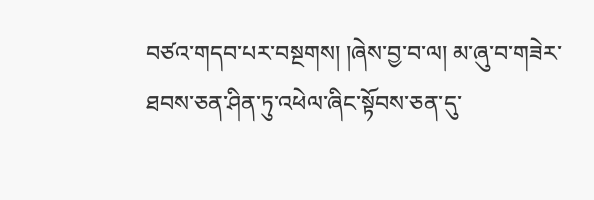བཙའ་གདབ་པར་བསྔགས། །ཞེས་བྱ་བ་ལ། མ་ཞུ་བ་གཟེར་ཐབས་ཅན་ཤིན་ཏུ་འཕེལ་ཞིང་སྟོབས་ཅན་དུ་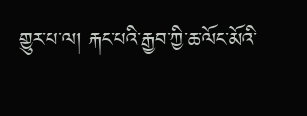གྱུར་པ་ལ། རྐང་པའི་རྒྱབ་ཀྱི་ཆ་ལོང་མོའི་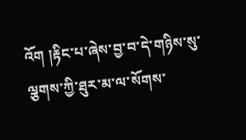འོག །རྟིང་པ་ཞེས་བྱ་བ་དེ་གཉིས་སུ་ལྕགས་ཀྱི་ཐུར་མ་ལ་སོགས་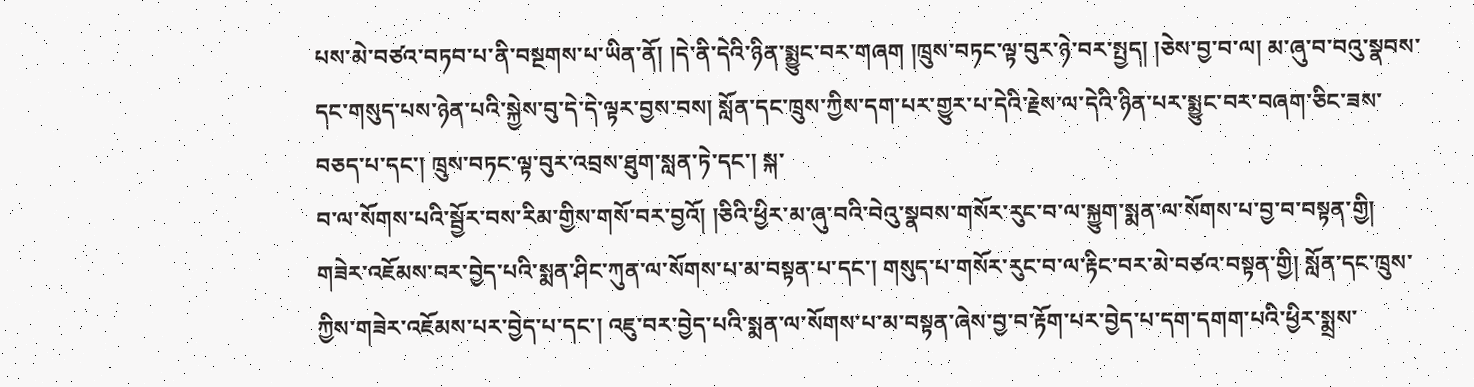པས་མེ་བཙའ་བཏབ་པ་ནི་བསྔགས་པ་ཡིན་ནོ། །དེ་ནི་དེའི་ཉིན་སྨྱུང་བར་གཞག །ཁྲུས་བཏང་ལྟ་བུར་ཉེ་བར་སྤྱད། །ཅེས་བྱ་བ་ལ། མ་ཞུ་བ་བའུ་སྣབས་དང་གསུད་པས་ཉེན་པའི་སྐྱེས་བུ་དེ་དེ་ལྟར་བྱས་བས། སློན་དང་ཁྲུས་ཀྱིས་དག་པར་གྱུར་པ་དེའི་རྗེས་ལ་དེའི་ཉིན་པར་སྨྱུང་བར་བཞག་ཅིང་ཟས་བཅད་པ་དང་། ཁྲུས་བཏང་ལྟ་བུར་འབྲས་ཐུག་སླན་ཏེ་དང་། སྐ་
བ་ལ་སོགས་པའི་སྦྱོར་བས་རིམ་གྱིས་གསོ་བར་བྱའོ། །ཅིའི་ཕྱིར་མ་ཞུ་བའི་བེའུ་སྣབས་གསོར་རུང་བ་ལ་སྐྱུག་སྨན་ལ་སོགས་པ་བྱ་བ་བསྟན་གྱི། གཟེར་འཇོམས་བར་བྱེད་པའི་སྨན་ཤིང་ཀུན་ལ་སོགས་པ་མ་བསྟན་པ་དང་། གསུད་པ་གསོར་རུང་བ་ལ་རྟིང་བར་མེ་བཙའ་བསྟན་གྱི། སློན་དང་ཁྲུས་ཀྱིས་གཟེར་འཇོམས་པར་བྱེད་པ་དང་། འཇུ་བར་བྱེད་པའི་སྨན་ལ་སོགས་པ་མ་བསྟན་ཞེས་བྱ་བ་རྟོག་པར་བྱེད་པ་དག་དགག་པའི་ཕྱིར་སྨྲས་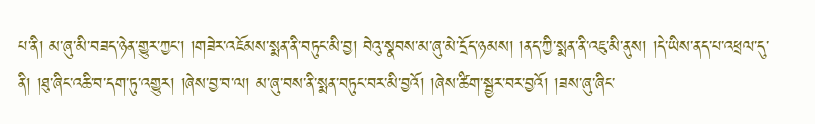པ་ནི། མ་ཞུ་མི་བཟད་ཉེན་གྱུར་ཀྱང་། །གཟེར་འཇོམས་སྨན་ནི་བཏུང་མི་བྱ། བེའུ་སྣབས་མ་ཞུ་མེ་དྲོད་ཉམས། །ནད་ཀྱི་སྨན་ནི་འཇུ་མི་ནུས། །དེ་ཡིས་ནད་པ་འཕྲལ་དུ་ནི། །ཐུ་ཞིང་འཆི་བ་དག་ཏུ་འགྱུར། །ཞེས་བྱ་བ་ལ། མ་ཞུ་བས་ནི་སྨན་བཏུང་བར་མི་བྱའོ། །ཞེས་ཚིག་སྦྱར་བར་བྱའོ། །ཟས་ཞུ་ཞིང་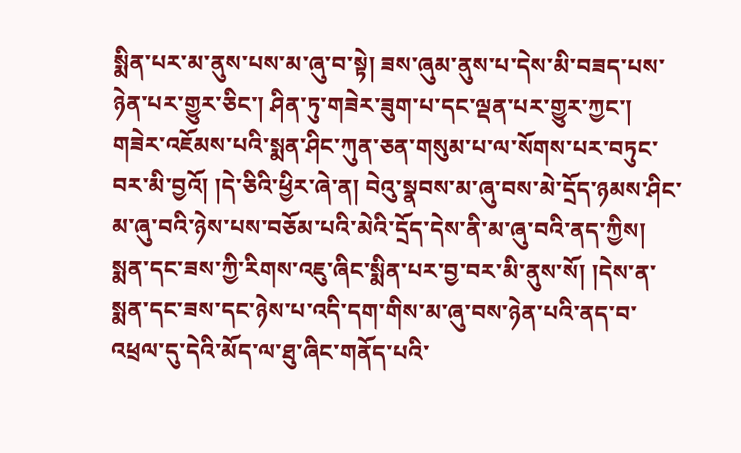སྨིན་པར་མ་ནུས་པས་མ་ཞུ་བ་སྟེ། ཟས་ཞུམ་ནུས་པ་དེས་མི་བཟད་པས་ཉེན་པར་གྱུར་ཅིང་། ཤིན་ཏུ་གཟེར་ཟུག་པ་དང་ལྡན་པར་གྱུར་ཀྱང་། གཟེར་འཇོམས་པའི་སྨན་ཤིང་ཀུན་ཅན་གསུམ་པ་ལ་སོགས་པར་བཏུང་བར་མི་བྱའོ། །དེ་ཅིའི་ཕྱིར་ཞེ་ན། བེའུ་སྣབས་མ་ཞུ་བས་མེ་དྲོད་ཉམས་ཤིང་མ་ཞུ་བའི་ཉེས་པས་བཅོམ་པའི་མེའི་དྲོད་དེས་ནི་མ་ཞུ་བའི་ནད་ཀྱིས། སྨན་དང་ཟས་ཀྱི་རིགས་འཇུ་ཞིང་སྨིན་པར་བྱ་བར་མི་ནུས་སོ། །དེས་ན་སྨན་དང་ཟས་དང་ཉེས་པ་འདི་དག་གིས་མ་ཞུ་བས་ཉེན་པའི་ནད་བ་འཕྲལ་དུ་དེའི་མོད་ལ་ཐུ་ཞིང་གནོད་པའི་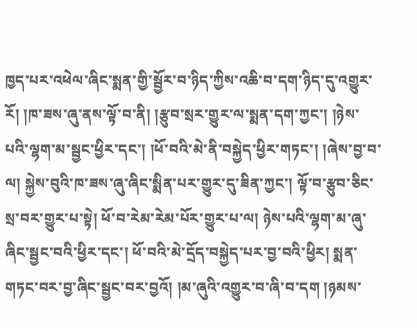ཁྱད་པར་འཕེལ་ཞིང་སྨན་གྱི་སྦྱོར་བ་ཉིད་ཀྱིས་འཆི་བ་དག་ཉིད་དུ་འགྱུར་རོ། །ཁ་ཟས་ཞུ་ནས་ལྟོ་བ་ནི། །རྩུབ་སྲར་གྱུར་ལ་སྨན་དག་ཀྱང་། །ཉེས་པའི་ལྷག་མ་སྦྱང་ཕྱིར་དང་། །ཕོ་བའི་མེ་ནི་བསྐྱེད་ཕྱིར་གཏང་། །ཞེས་བྱ་བ་ལ། སྐྱེས་བུའི་ཁ་ཟས་ཞུ་ཞིང་སྨིན་པར་གྱུར་དུ་ཟིན་ཀྱང་། ལྟོ་བ་རྩུབ་ཅིང་སྲ་བར་གྱུར་པ་སྟེ། ཕོ་བ་རེམ་རེམ་པོར་གྱུར་པ་ལ། ཉེས་པའི་ལྷག་མ་ཞུ་ཞིང་སྦྱང་བའི་ཕྱིར་དང་། ཕོ་བའི་མེ་དྲོད་བསྐྱེད་པར་བྱ་བའི་ཕྱིར། སྨན་གཏང་བར་བྱ་ཞིང་སྦྱང་བར་བྱའོ། །མ་ཞུའི་འགྱུར་བ་ཞི་བ་དག །ཉམས་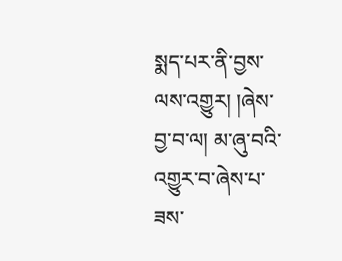སྨད་པར་ནི་བྱས་ལས་འགྱུར། །ཞེས་བྱ་བ་ལ། མ་ཞུ་བའི་འགྱུར་བ་ཞེས་པ་ཟས་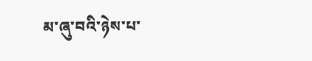མ་ཞུ་བའི་ཉེས་པ་